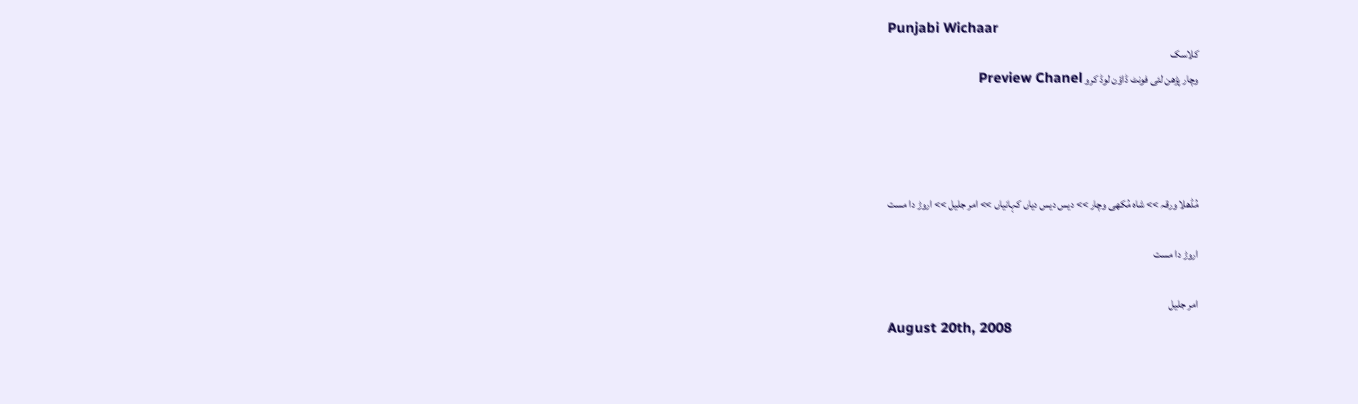Punjabi Wichaar
کلاسک
وچار پڑھن لئی فونٹ ڈاؤن لوڈ کرو Preview Chanel




مُڈھلا ورقہ >> شاہ مُکھی وچار >> دیس دیس دیاں کہانیاں >> امر جلیل >> اروڑ دا مست

اروڑ دا مست

امر جلیل
August 20th, 2008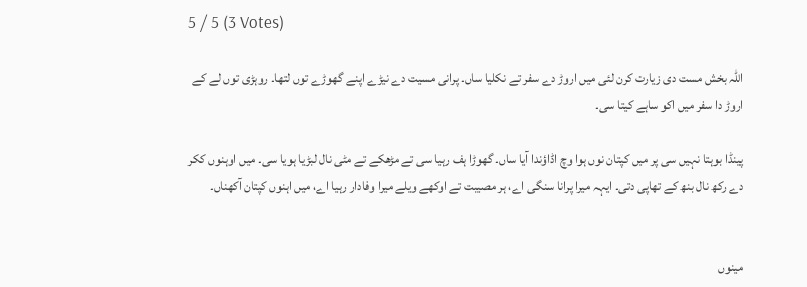5 / 5 (3 Votes)

اللہ بخش مست دی زیارت کرن لئی میں اروڑ دے سفر تے نکلیا ساں۔ پرانی مسیت دے نیڑے اپنے گھوڑے توں لتھا۔ روہڑی توں لے کے اروڑ دا سفر میں اکو ساہے کیتا سی۔

پینڈا بوہتا نہیں سی پر میں کپتان نوں ہوا وچ اڈاؤندا آیا ساں۔ گھوڑا ہف رہیا سی تے مڑھکے تے مٹی نال لبڑیا ہویا سی۔ میں اوہنوں ککر دے رکھ نال بنھ کے تھاپی دتی۔ ایہہ میرا پرانا سنگی اے، ہر مصیبت تے اوکھے ویلے میرا وفادار رہیا اے، میں اہنوں کپتان آکھناں۔


مینوں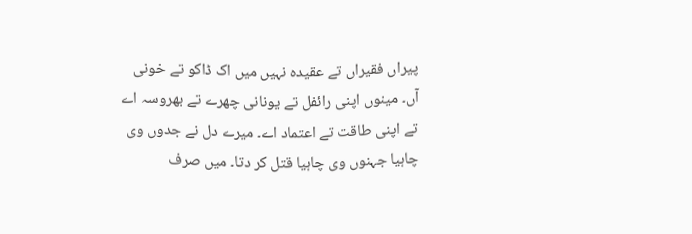پیراں فقیراں تے عقیدہ نہیں میں اک ڈاکو تے خونی آں۔ مینوں اپنی رائفل تے یونانی چھرے تے بھروسہ اے تے اپنی طاقت تے اعتماد اے۔ میرے دل نے جدوں وی چاہیا جہنوں وی چاہیا قتل کر دتا۔ میں صرف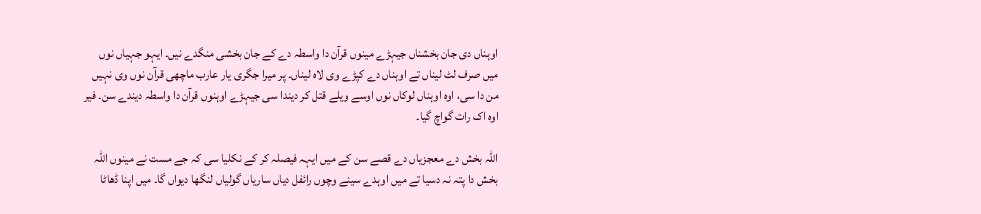اوہناں دی جان بخشناں جیہڑے مینوں قرآن دا واسطہ دے کے جان بخشی منگدے نیں۔ ایہو جہیاں نوں میں صرف لٹ لیناں تے اوہناں دے کپڑے وی لاہ لیناں۔ پر میرا جگری یار عارب ماچھی قرآن نوں وی نہیں من دا سی، اوہ اوہناں لوکاں نوں اوسے ویلے قتل کر دیندا سی جیہڑے اوہنوں قرآن دا واسطہ دیندے سن۔ فیر اوہ اک رات گواچ گیا۔

اللہ بخش دے معجزیاں دے قصے سن کے میں ایہہ فیصلہ کر کے نکلیا سی کہ جے مست نے مینوں اللہ بخش دا پتہ نہ دسیا تے میں اوہدے سینے وچوں رائفل دیاں ساریاں گولیاں لنگھا دیواں گا۔ میں اپنا ڈھاٹا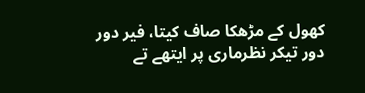کھول کے مڑھکا صاف کیتا، فیر دور دور تیکر نظرماری پر ایتھے تے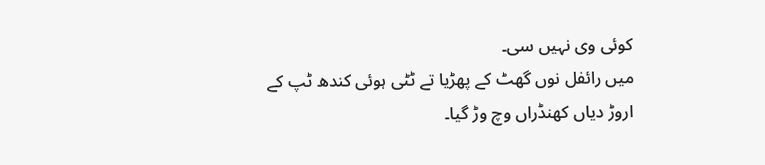کوئی وی نہیں سی۔
میں رائفل نوں گھٹ کے پھڑیا تے ٹٹی ہوئی کندھ ٹپ کے اروڑ دیاں کھنڈراں وچ وڑ گیا۔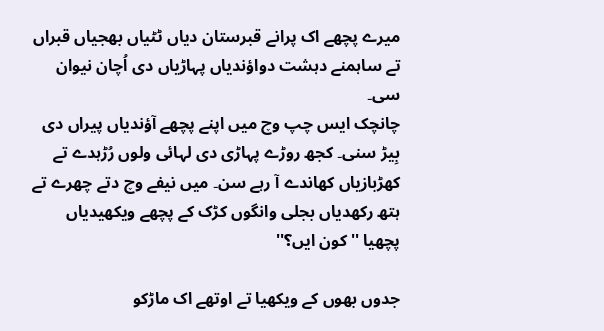میرے پچھے اک پرانے قبرستان دیاں ٹٹیاں بھجیاں قبراں تے ساہمنے دہشت دواؤندیاں پہاڑیاں دی اُچان نیوان سی۔
چانچک ایس چپ وچ میں اپنے پچھے آؤندیاں پیراں دی بِیڑ سنی۔ کجھ روڑے پہاڑی دی لہائی ولوں رُڑہدے تے کھڑبازیاں کھاندے آ رہے سن۔ میں نیفے وچ دتے چھرے تے ہتھ رکھدیاں بجلی وانگوں کڑک کے پچھے ویکھیدیاں پچھیا ''کون ایں؟''

جدوں بھوں کے ویکھیا تے اوتھے اک ماڑکو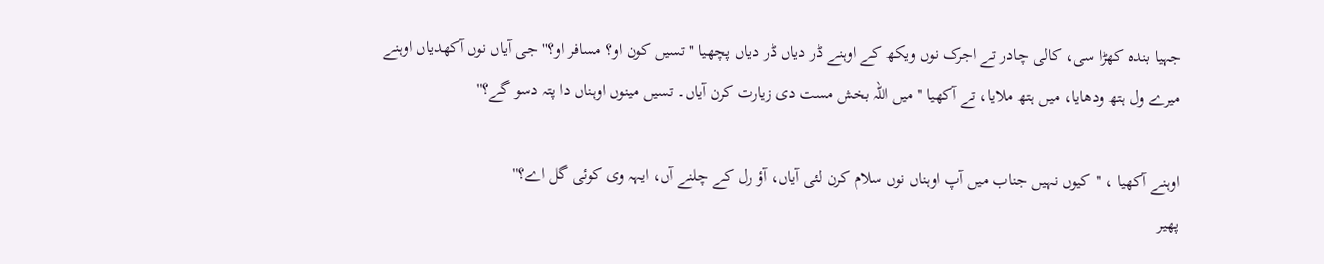جہیا بندہ کھڑا سی، کالی چادر تے اجرک نوں ویکھ کے اوہنے ڈر دیاں ڈر دیاں پچھیا ''تسیں کون او؟ مسافر او؟'' جی آیاں نوں آکھدیاں اوہنے میرے ول ہتھ ودھایا، میں ہتھ ملایا، تے آکھیا ''میں اللہ بخش مست دی زیارت کرن آیاں۔ تسیں مینوں اوہناں دا پتہ دسو گے؟''

اوہنے آکھیا ، ''کیوں نہیں جناب میں آپ اوہناں نوں سلام کرن لئی آیاں، آؤ رل کے چلنے آں، ایہہ وی کوئی گل اے؟''
پھیر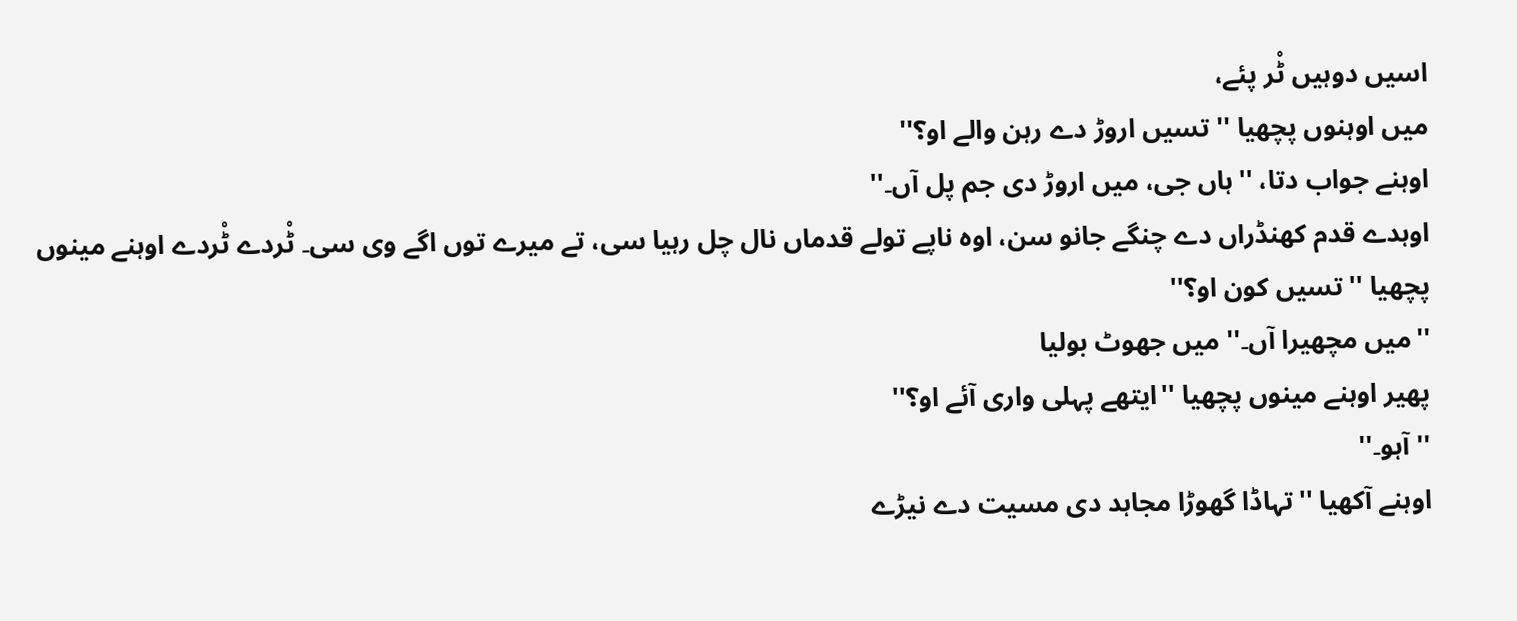اسیں دوہیں ٹْر پئے،
میں اوہنوں پچھیا '' تسیں اروڑ دے رہن والے او؟''
اوہنے جواب دتا، ''ہاں جی، میں اروڑ دی جم پل آں۔''
اوہدے قدم کھنڈراں دے چنگے جانو سن، اوہ ناپے تولے قدماں نال چل رہیا سی، تے میرے توں اگے وی سی۔ ٹْردے ٹْردے اوہنے مینوں پچھیا ''تسیں کون او؟''
''میں مچھیرا آں۔'' میں جھوٹ بولیا
پھیر اوہنے مینوں پچھیا ''ایتھے پہلی واری آئے او؟''
''آہو۔''
اوہنے آکھیا ''تہاڈا گھوڑا مجاہد دی مسیت دے نیڑے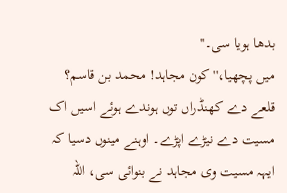بدھا ہویا سی۔''
میں پچھیا،'' کون مجاہد! محمد بن قاسم؟
قلعے دے کھنڈراں توں ہوندے ہوئے اسیں اک مسیت دے نیڑے اپڑے۔ اوہنے مینوں دسیا کہ ایہہ مسیت وی مجاہد نے بنوائی سی، اللہ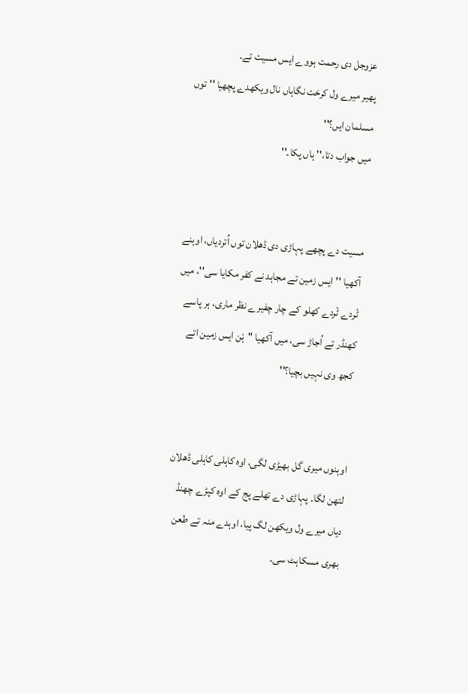عزوجل دی رحمت ہووے ایس مسیت تے۔
پھیر میرے ول کرخت نگاہاں نال ویکھدے پچھیا '' توں مسلمان ایں؟''
میں جواب دتا،'' ہاں پکا۔''


مسیت دے پچھے پہاڑی دی ڈھلان توں اُتردیاں، اوہنے آکھیا ''ایس زمین تے مجاہد نے کفر مکایا سی''، میں ٹْردے ٹْردے کھلو کے چار چفیرے نظر ماری، ہر پاسے کھنڈر تے اُجاڑ سی، میں آکھیا ''ہْن ایس زمین اتے کجھ وی نہیں بچیا؟''


اوہنوں میری گل بھیڑی لگی، اوہ کاہلی کاہلی ڈھلان لتھن لگا۔ پہاڑی دے تھلے پج کے اوہ کپڑے چھنڈ دیاں میرے ول ویکھن لگ پیا، اوہدے منہ تے طعن بھری مسکاہٹ سی۔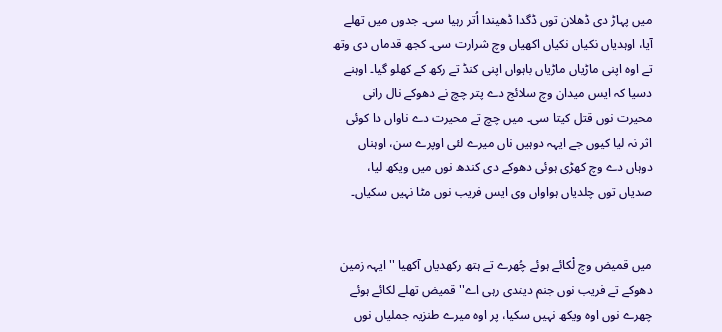میں پہاڑ دی ڈھلان توں ڈگدا ڈھیندا اُتر رہیا سی۔ جدوں میں تھلے آیا، اوہدیاں نکیاں نکیاں اکھیاں وچ شرارت سی۔ کجھ قدماں دی وتھ تے اوہ اپنی ماڑیاں ماڑیاں باہواں اپنی کنڈ تے رکھ کے کھلو گیا۔ اوہنے دسیا کہ ایس میدان وچ سلائج دے پتر چچ نے دھوکے نال رانی محیرت نوں قتل کیتا سی۔ میں چچ تے محیرت دے ناواں دا کوئی اثر نہ لیا کیوں جے ایہہ دوہیں ناں میرے لئی اوپرے سن، اوہناں دوہاں دے وچ کھڑی ہوئی دھوکے دی کندھ نوں میں ویکھ لیا، صدیاں توں چلدیاں ہواواں وی ایس فریب نوں مٹا نہیں سکیاں۔


میں قمیض وچ لْکائے ہوئے چُھرے تے ہتھ رکھدیاں آکھیا ''ایہہ زمین دھوکے تے فریب نوں جنم دیندی رہی اے'' قمیض تھلے لکائے ہوئے چھرے نوں اوہ ویکھ نہیں سکیا، پر اوہ میرے طنزیہ جملیاں نوں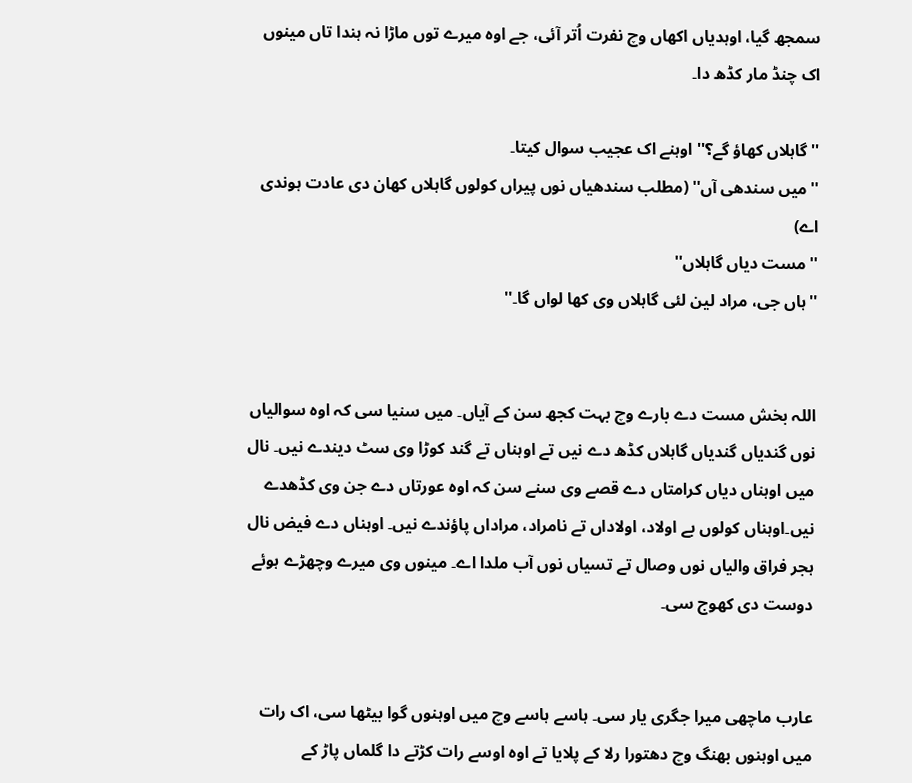سمجھ گیا، اوہدیاں اکھاں وچ نفرت اُتر آئی، جے اوہ میرے توں ماڑا نہ ہندا تاں مینوں اک چنڈ مار کڈھ دا۔

''گاہلاں کھاؤ گے؟'' اوہنے اک عجیب سوال کیتا۔
''میں سندھی آں'' (مطلب سندھیاں نوں پیراں کولوں گاہلاں کھان دی عادت ہوندی اے)
''مست دیاں گاہلاں''
''ہاں جی، مراد لین لئی گاہلاں وی کھا لواں گا۔''


اللہ بخش مست دے بارے وچ بہت کجھ سن کے آیاں۔ میں سنیا سی کہ اوہ سوالیاں نوں گندیاں گندیاں گاہلاں کڈھ دے نیں تے اوہناں تے گند کوڑا وی سٹ دیندے نیں۔ نال میں اوہناں دیاں کرامتاں دے قصے وی سنے سن کہ اوہ عورتاں دے جن وی کڈھدے نیں۔اوہناں کولوں بے اولاد، اولاداں تے نامراد، مراداں پاؤندے نیں۔ اوہناں دے فیض نال ہجر فراق والیاں نوں وصال تے تسیاں نوں آب ملدا اے۔ مینوں وی میرے وچھڑے ہوئے دوست دی کھوج سی۔


عارب ماچھی میرا جگری یار سی۔ ہاسے ہاسے وچ میں اوہنوں گوا بیٹھا سی، اک رات میں اوہنوں بھنگ وچ دھتورا رلا کے پلایا تے اوہ اوسے رات کڑتے دا گلماں پاڑ کے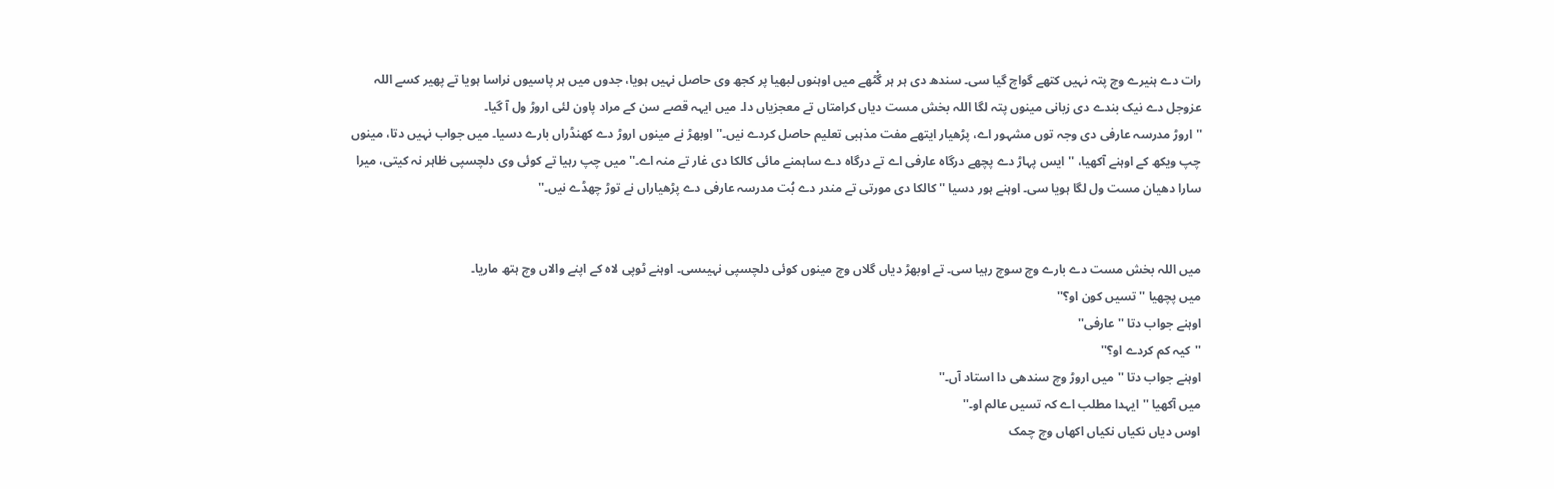رات دے ہنیرے وچ پتہ نہیں کتھے گواچ گیا سی۔ سندھ دی ہر ہر گْٹھے میں اوہنوں لبھیا پر کجھ وی حاصل نہیں ہویا، جدوں میں ہر پاسیوں نراسا ہویا تے پھیر کسے اللہ عزوجل دے نیک بندے دی زبانی مینوں پتہ لگا اللہ بخش مست دیاں کرامتاں تے معجزیاں دا۔ میں ایہہ قصے سن کے مراد پاون لئی اروڑ ول آ گیا۔
''اروڑ مدرسہ عارفی دی وجہ توں مشہور اے، پڑھیار ایتھے مفت مذہبی تعلیم حاصل کردے نیں۔'' اوبھڑ نے مینوں اروڑ دے کھنڈراں بارے دسیا۔ میں جواب نہیں دتا، مینوں چپ ویکھ کے اوہنے آکھیا، ''ایس پہاڑ دے پچھے درگاہ عارفی اے تے درگاہ دے ساہمنے مائی کالکا دی غار تے منہ اے۔'' میں چپ رہیا تے کوئی وی دلچسپی ظاہر نہ کیتی، میرا سارا دھیان مست ول لگا ہویا سی۔ اوہنے ہور دسیا '' کالکا دی مورتی تے مندر دے بُت مدرسہ عارفی دے پڑھیاراں نے توڑ چھڈے نیں۔''


میں اللہ بخش مست دے بارے وچ سوچ رہیا سی۔ تے اوبھڑ دیاں گلاں وچ مینوں کوئی دلچسپی نہیںسی۔ اوہنے ٹوپی لاہ کے اپنے والاں وچ ہتھ ماریا۔
میں پچھیا ''تسیں کون او؟''
اوہنے جواب دتا ''عارفی''
''کیہ کم کردے او؟''
اوہنے جواب دتا ''میں اروڑ وچ سندھی دا استاد آں۔''
میں آکھیا ''ایہدا مطلب اے کہ تسیں عالم او۔''
اوس دیاں نکیاں نکیاں اکھاں وچ چمک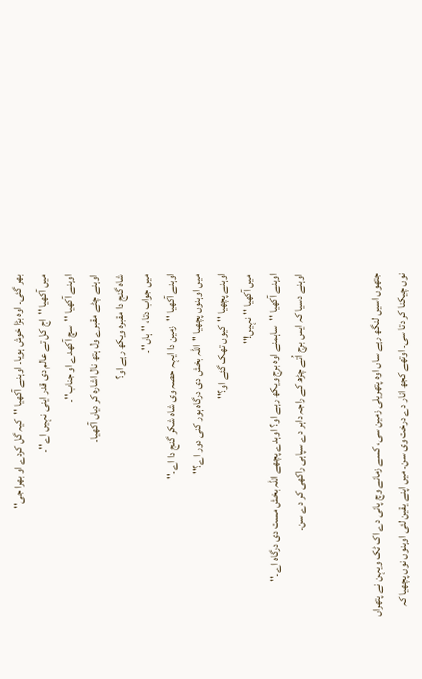بھر گئی۔ اوہ بڑا خوش ہویا۔ اوہنے آکھیا ''کیہ گل کردے او بھرا جی''
میں آکھیا ''اج کل تے عالم دی قدر اینی نہیں اے''۔
اوہنے آکھیا ''سچ آکھدے او جناب''۔
اوہنے چٹے مقبرے ول ہتھ نال اشارہ کر دیاں آکھیا۔
شاہ گنج دا مقبرہ ویکھ رہے او؟
میں جواب دتا، ''ہاں''۔
اوہنے آکھیا ''زمین دا ایہہ حصہ وی شاہ شکر گنج دا اے۔''
میں اوہنوں پچھیا ''اللہ بخش دی درگاہ ہور کنی دور اے؟''
اوہنے پچھیا ''کیوں تھک گئے او؟''
میں آکھیا ''نہیں!''
اوہنے آکھیا ''ساہمنے اوہ برج ویکھ رہے او؟ اوہدے پچھے اللہ بخش مست دی درگاہ اے۔''
اوہنے دسیا کہ ایس برج اُتے چڑھ کے راجہ داہر دے سپاہی راکھی کر دے سن۔


جتھوں اسیں لنگھ رہے ساں اوہ پتھریلی زمین سی، کسے زمانے وچ پانی دے اک ٹک ویہن نے پتھراں نوں چیکنا کر دتا سی۔ اوتھے کجھ انار دے درخت وی سن۔ میں اپنے یقین لئی اوہنوں نوں پچھیا کہ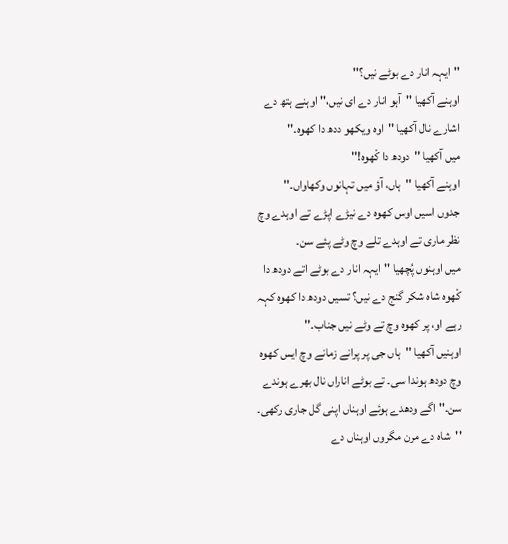''ایہہ انار دے بوٹے نیں؟''
اوہنے آکھیا ''آہو انار دے ای نیں،'' اوہنے ہتھ دے اشارے نال آکھیا ''اوہ ویکھو ددھ دا کھوہ۔''
میں آکھیا ''دودھ دا کْھوہ!''
اوہنے آکھیا ''ہاں، آؤ میں تہانوں وکھاواں۔''
جدوں اسیں اوس کھوہ دے نیڑے اپڑے تے اوہدے وچ نظر ماری تے اوہدے تلے وچ وٹے پئے سن۔
میں اوہنوں پُچھیا ''ایہہ انار دے بوٹے اتے دودھ دا کْھوہ شاہ شکر گنج دے نیں؟ تسیں دودھ دا کھوہ کہہ رہے او، پر کھوہ وچ تے وٹے نیں جناب۔''
اوہنیں آکھیا ''ہاں جی پر پرانے زمانے وچ ایس کھوہ وچ دودھ ہوندا سی۔ تے بوٹے اناراں نال بھرے ہوندے سن۔'' اگے ودھدے ہوئے اوہناں اپنی گل جاری رکھی۔ ''شاہ دے مرن مگروں اوہناں دے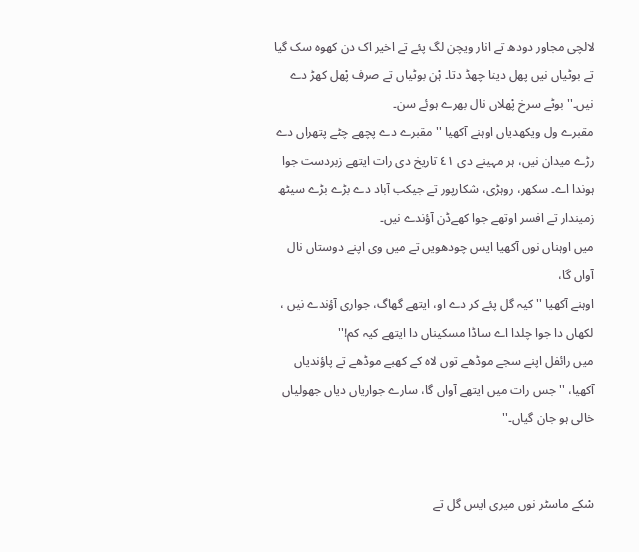لالچی مجاور دودھ تے انار ویچن لگ پئے تے اخیر اک دن کھوہ سک گیا تے بوٹیاں نیں پھل دینا چھڈ دتا۔ ہْن بوٹیاں تے صرف پْھل کھڑ دے نیں۔'' بوٹے سرخ پْھلاں نال بھرے ہوئے سن۔
مقبرے ول ویکھدیاں اوہنے آکھیا ''مقبرے دے پچھے چٹے پتھراں دے رڑے میدان نیں، ہر مہینے دی ٤١ تاریخ دی رات ایتھے زبردست جوا ہوندا اے۔ سکھر، روہڑی، شکارپور تے جیکب آباد دے بڑے بڑے سیٹھ زمیندار تے افسر اوتھے جوا کھےڈن آؤندے نیں۔
میں اوہناں نوں آکھیا ایس چودھویں تے میں وی اپنے دوستاں نال آواں گا،
اوہنے آکھیا '' کیہ گل پئے کر دے او، ایتھے گھاگ، جواری آؤندے نیں ، لکھاں دا جوا چلدا اے ساڈا مسکیناں دا ایتھے کیہ کم!''
میں رائفل اپنے سجے موڈھے توں لاہ کے کھبے موڈھے تے پاؤندیاں آکھیا، ''جس رات میں ایتھے آواں گا، سارے جواریاں دیاں جھولیاں خالی ہو جان گیاں۔''


سْکے ماسٹر نوں میری ایس گل تے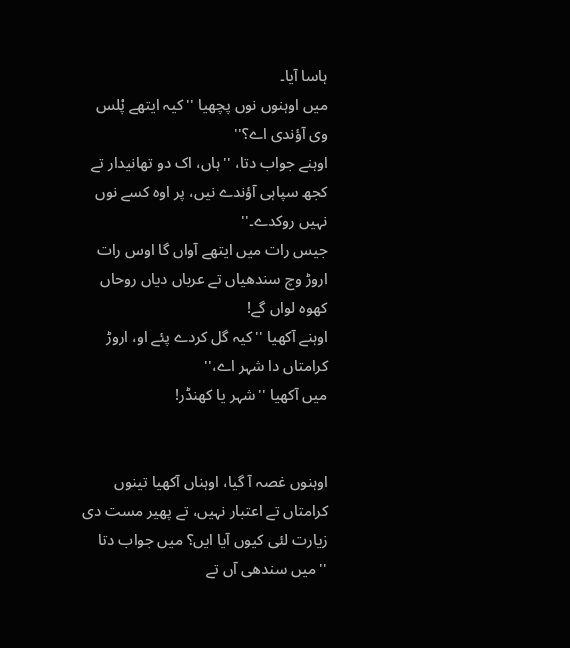ہاسا آیا۔
میں اوہنوں نوں پچھیا ''کیہ ایتھے پْلس وی آؤندی اے؟''
اوہنے جواب دتا، ''ہاں، اک دو تھانیدار تے کجھ سپاہی آؤندے نیں، پر اوہ کسے نوں نہیں روکدے۔''
جیس رات میں ایتھے آواں گا اوس رات اروڑ وچ سندھیاں تے عرباں دیاں روحاں کھوہ لواں گے!
اوہنے آکھیا ''کیہ گل کردے پئے او، اروڑ کرامتاں دا شہر اے،''
میں آکھیا ''شہر یا کھنڈر!


اوہنوں غصہ آ گیا، اوہناں آکھیا تینوں کرامتاں تے اعتبار نہیں، تے پھیر مست دی زیارت لئی کیوں آیا ایں؟ میں جواب دتا ''میں سندھی آں تے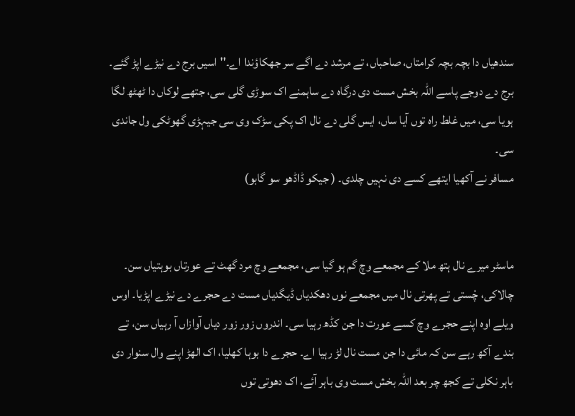سندھیاں دا بچہ بچہ کرامتاں، صاحباں، تے مرشد دے اگے سر جھکاؤندا اے۔'' اسیں برج دے نیڑے اپڑ گئے۔ برج دے دوجے پاسے اللہ بخش مست دی درگاہ دے ساہمنے اک سوڑی گلی سی، جتھے لوکاں دا ٹھٹھ لگا ہویا سی، میں غلط راہ توں آیا ساں، ایس گلی دے نال اک پکی سڑک وی سی جیہڑی گھوٹکی ول جاندی سی۔
مسافر نے آکھیا ایتھے کسے دی نہیں چلدی۔ ( جیکو ڈاڈھو سو گابو)


ماسٹر میرے نال ہتھ ملا کے مجمعے وچ گم ہو گیا سی، مجمعے وچ مرد گھٹ تے عورتاں بوہتیاں سن۔ چالاکی، چْستی تے پھرتی نال میں مجمعے نوں دھکدیاں ڈیگدیاں مست دے حجرے دے نیڑے اپڑیا۔ اوس ویلے اوہ اپنے حجرے وچ کسے عورت دا جن کڈھ رہیا سی۔ اندروں زور زور دیاں آوازاں آ رہیاں سن، تے بندے آکھ رہے سن کہ مائی دا جن مست نال لڑ رہیا اے۔ حجرے دا بوہا کھلیا، اک الھڑ اپنے وال سنوار دی باہر نکلی تے کجھ چر بعد اللہ بخش مست وی باہر آئے، اک دھوتی توں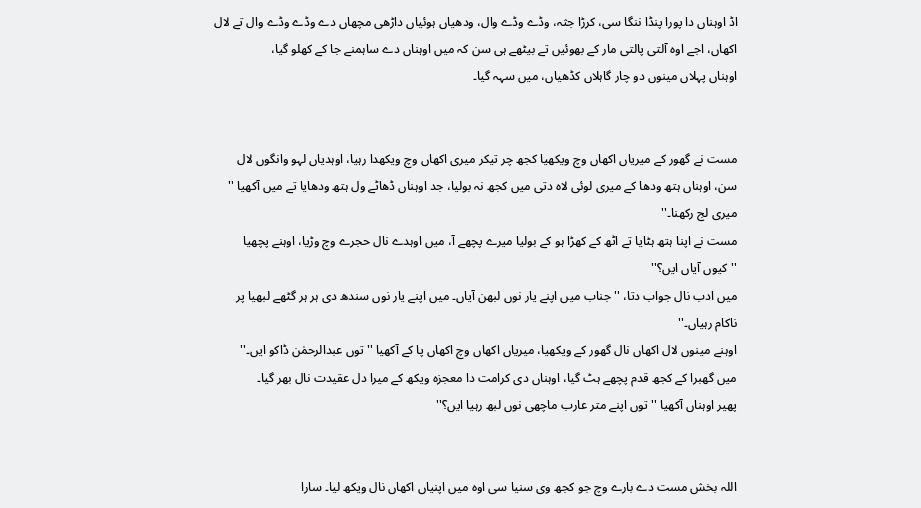اڈ اوہناں دا پورا پنڈا ننگا سی، کرڑا جثہ، وڈے وڈے وال، ودھیاں ہوئیاں داڑھی مچھاں دے وڈے وڈے وال تے لال اکھاں، اجے اوہ آلتی پالتی مار کے بھوئیں تے بیٹھے ہی سن کہ میں اوہناں دے ساہمنے جا کے کھلو گیا،
اوہناں پہلاں مینوں دو چار گاہلاں کڈھیاں، میں سہہ گیا۔


مست نے گھور کے میریاں اکھاں وچ ویکھیا کجھ چر تیکر میری اکھاں وچ ویکھدا رہیا، اوہدیاں لہو وانگوں لال سن، اوہناں ہتھ ودھا کے میری لوئی لاہ دتی میں کجھ نہ بولیا، جد اوہناں ڈھاٹے ول ہتھ ودھایا تے میں آکھیا '' میری لج رکھنا۔''
مست نے اپنا ہتھ ہٹایا تے اٹھ کے کھڑا ہو کے بولیا میرے پچھے آ، میں اوہدے نال حجرے وچ وڑیا، اوہنے پچھیا ''کیوں آیاں ایں؟''
میں ادب نال جواب دتا، ''جناب میں اپنے یار نوں لبھن آیاں۔ میں اپنے یار نوں سندھ دی ہر ہر گٹھے لبھیا پر ناکام رہیاں۔''
اوہنے مینوں لال اکھاں نال گھور کے ویکھیا، میریاں اکھاں وچ اکھاں پا کے آکھیا ''توں عبدالرحمٰن ڈاکو ایں۔''
میں گھبرا کے کجھ قدم پچھے ہٹ گیا، اوہناں دی کرامت دا معجزہ ویکھ کے میرا دل عقیدت نال بھر گیا۔
پھیر اوہناں آکھیا ''توں اپنے متر عارب ماچھی نوں لبھ رہیا ایں؟''


اللہ بخش مست دے بارے وچ جو کجھ وی سنیا سی اوہ میں اپنیاں اکھاں نال ویکھ لیا۔ سارا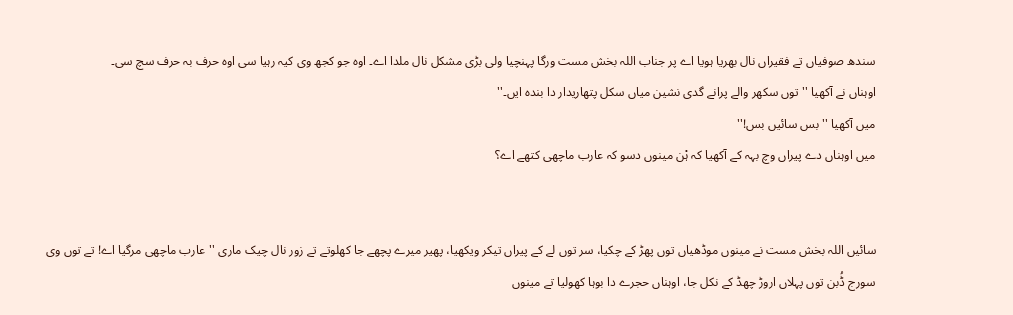سندھ صوفیاں تے فقیراں نال بھریا ہویا اے پر جناب اللہ بخش مست ورگا پہنچیا ولی بڑی مشکل نال ملدا اے۔ اوہ جو کجھ وی کیہ رہیا سی اوہ حرف بہ حرف سچ سی۔
اوہناں نے آکھیا ''توں سکھر والے پرانے گدی نشین میاں سکل پتھاریدار دا بندہ ایں۔''
میں آکھیا ''بس سائیں بس!''
میں اوہناں دے پیراں وچ بہہ کے آکھیا کہ ہْن مینوں دسو کہ عارب ماچھی کتھے اے؟


سائیں اللہ بخش مست نے مینوں موڈھیاں توں پھڑ کے چکیا، سر توں لے کے پیراں تیکر ویکھیا، پھیر میرے پچھے جا کھلوتے تے زور نال چیک ماری ''عارب ماچھی مرگیا اے! تے توں وی سورج ڈُبن توں پہلاں اروڑ چھڈ کے نکل جا، اوہناں حجرے دا بوہا کھولیا تے مینوں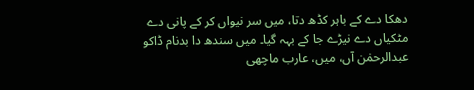دھکا دے کے باہر کڈھ دتا، میں سر نیواں کر کے پانی دے مٹکیاں دے نیڑے جا کے بہہ گیا۔ میں سندھ دا بدنام ڈاکو عبدالرحمٰن آں، میں، عارب ماچھی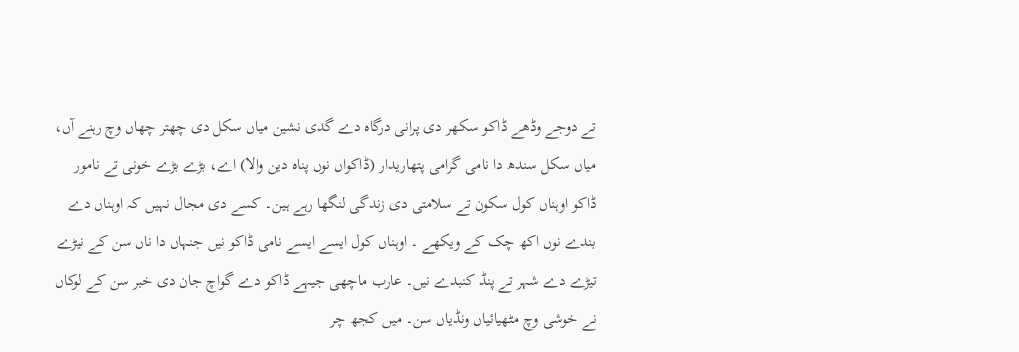تے دوجے وڈھے ڈاکو سکھر دی پرانی درگاہ دے گدی نشین میاں سکل دی چھتر چھاں وچ رہنے آں، میاں سکل سندھ دا نامی گرامی پتھاریدار (ڈاکواں نوں پناہ دین والا) اے، بڑے بڑے خونی تے نامور ڈاکو اوہناں کول سکون تے سلامتی دی زندگی لنگھا رہے ہین۔ کسے دی مجال نہیں کہ اوہناں دے بندے نوں اکھ چک کے ویکھے ۔ اوہناں کول ایسے ایسے نامی ڈاکو نیں جنہاں دا ناں سن کے نیڑے تیڑے دے شہر تے پنڈ کنبدے نیں۔ عارب ماچھی جیہے ڈاکو دے گواچ جان دی خبر سن کے لوکاں نے خوشی وچ مٹھیائیاں ونڈیاں سن۔ میں کجھ چر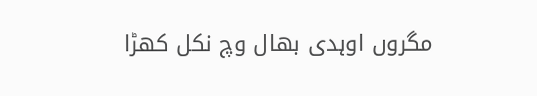مگروں اوہدی بھال وچ نکل کھڑا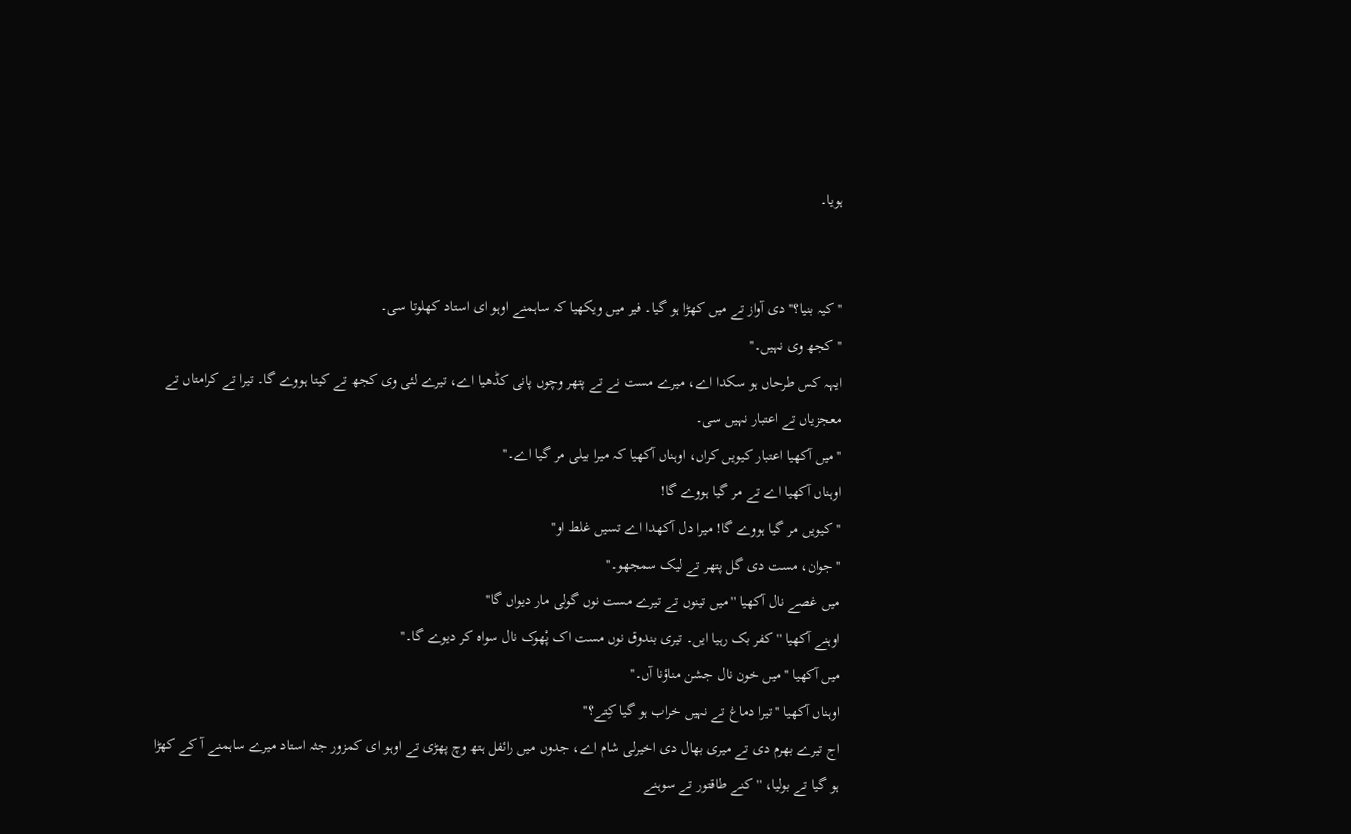ہویا۔


''کیہ بنیا؟'' دی آواز تے میں کھڑا ہو گیا۔ فیر میں ویکھیا کہ ساہمنے اوہو ای استاد کھلوتا سی۔
''کجھ وی نہیں۔''
ایہہ کس طرحاں ہو سکدا اے، میرے مست نے تے پتھر وچوں پانی کڈھیا اے، تیرے لئی وی کجھ تے کیتا ہووے گا۔ تیرا تے کرامتاں تے معجزیاں تے اعتبار نہیں سی۔
''میں آکھیا اعتبار کیویں کراں، اوہناں آکھیا کہ میرا بیلی مر گیا اے۔''
اوہناں آکھیا اے تے مر گیا ہووے گا!
''کیویں مر گیا ہووے گا! میرا دل آکھدا اے تسیں غلط او''
''جوان، مست دی گل پتھر تے لیک سمجھو۔''
میں غصے نال آکھیا ''میں تینوں تے تیرے مست نوں گولی مار دیواں گا''
اوہنے آکھیا ''کفر بک رہیا ایں۔ تیری بندوق نوں مست اک پْھوک نال سواہ کر دیوے گا۔''
میں آکھیا ''میں خون نال جشن مناؤنا آں۔''
اوہناں آکھیا ''تیرا دماغ تے نہیں خراب ہو گیا کِتے؟''
اج تیرے بھرم دی تے میری بھال دی اخیرلی شام اے، جدوں میں رائفل ہتھ وچ پھڑی تے اوہو ای کمزور جثہ استاد میرے ساہمنے آ کے کھڑا ہو گیا تے بولیا، ''کنے طاقتور تے سوہنے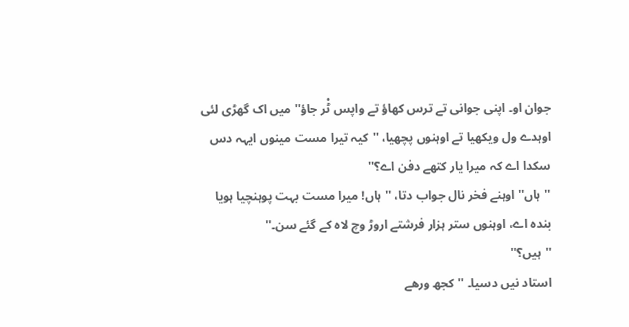جوان او۔ اپنی جوانی تے ترس کھاؤ تے واپس ٹْر جاؤ'' میں اک گھڑی لئی اوہدے ول ویکھیا تے اوہنوں پچھیا، ''کیہ تیرا مست مینوں ایہہ دس سکدا اے کہ میرا یار کتھے دفن اے؟''
''ہاں'' اوہنے فخر نال جواب دتا، ''ہاں! میرا مست بہت پوہنچیا ہویا بندہ اے، اوہنوں ستر ہزار فرشتے اروڑ وچ لاہ کے گئے سن۔''
''ہیں؟''
استاد نیں دسیا۔ ''کجھ ورھے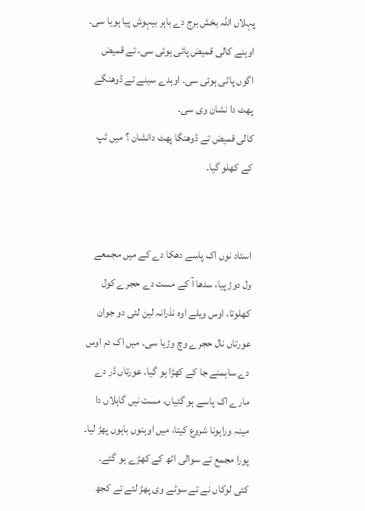پہلاں اللہ بخش برج دے باہر بیہوش پیا ہویا سی۔ اوہنے کالی قمیض پائی ہوئی سی، تے قمیض اگوں پاٹی ہوئی سی۔ اوہدے سینے تے ڈوھنگے پھٹ دا نشان وی سی۔
کالی قمیض تے ڈوھنگا پھٹ دانشان ؟ میں ٹپ کے کھلو گیا۔


استاد نوں اک پاسے دھکا دے کے میں مجمعے ول دوڑ پیا، سدھا آ کے مست دے حجرے کول کھلوتا، اوس ویلے اوہ نذرانہ لین لئی دو جوان عورتاں نال حجرے وچ وڑیا سی۔ میں اک دم اوس دے ساہمنے جا کے کھڑا ہو گیا۔ عورتاں ڈر دے مارے اک پاسے ہو گئیاں، مست نیں گاہلاں دا مینہ وراہونا شروع کیتا، میں اوہنوں باہوں پھڑ لیا۔ پورا مجمع تے سوالی اٹھ کے کھڑے ہو گئے۔ کئی لوکاں نے تے سوٹے وی پھڑ لئے تے کجھ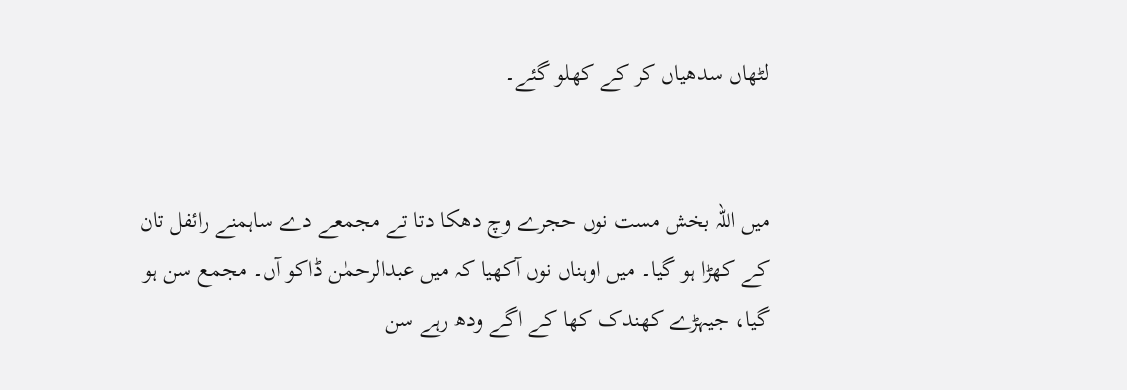لٹھاں سدھیاں کر کے کھلو گئے۔


میں اللہ بخش مست نوں حجرے وچ دھکا دتا تے مجمعے دے ساہمنے رائفل تان کے کھڑا ہو گیا۔ میں اوہناں نوں آکھیا کہ میں عبدالرحمٰن ڈاکو آں۔ مجمع سن ہو گیا، جیہڑے کھندک کھا کے اگے ودھ رہے سن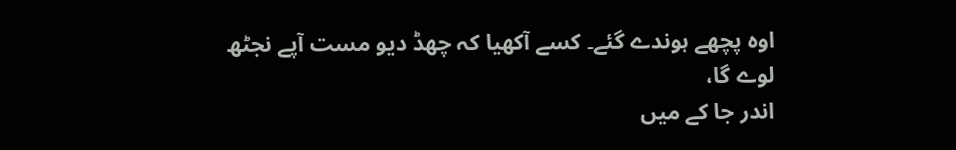اوہ پچھے ہوندے گئے۔ کسے آکھیا کہ چھڈ دیو مست آپے نجٹھ لوے گا،
اندر جا کے میں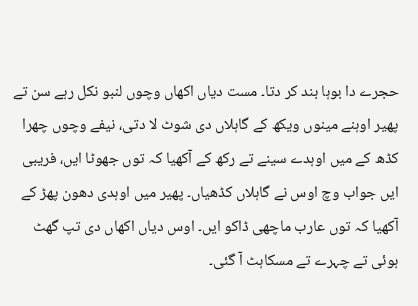حجرے دا بوہا بند کر دتا۔ مست دیاں اکھاں وچوں لنبو نکل رہے سن تے پھیر اوہنے مینوں ویکھ کے گاہلاں دی شوٹ لا دتی، نیفے وچوں چھرا کڈھ کے میں اوہدے سینے تے رکھ کے آکھیا کہ توں جھوٹا ایں، فریبی ایں جواب وچ اوس نے گاہلاں کڈھیاں۔ پھیر میں اوہدی دھون پھڑ کے آکھیا کہ توں عارب ماچھی ڈاکو ایں۔ اوس دیاں اکھاں دی تپ گھٹ ہوئی تے چہرے تے مسکاہٹ آ گئی۔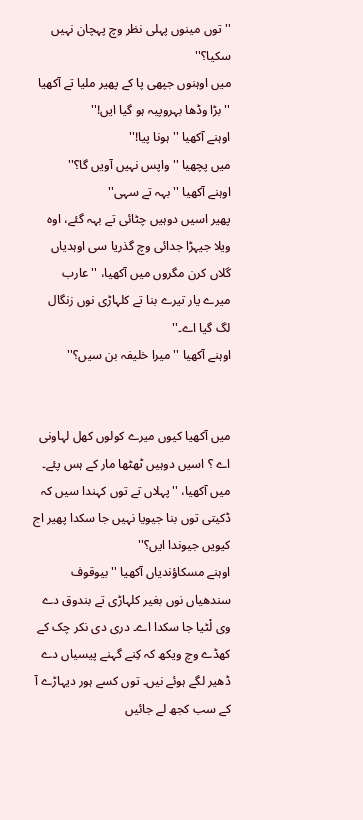''توں مینوں پہلی نظر وچ پہچان نہیں سکیا؟''
میں اوہنوں جپھی پا کے پھیر ملیا تے آکھیا ''بڑا وڈھا بہروپیہ ہو گیا ایں!''
اوہنے آکھیا ''ہونا پیا!''
میں پچھیا ''واپس نہیں آویں گا؟''
اوہنے آکھیا ''بہہ تے سہی''
پھیر اسیں دوہیں چٹائی تے بہہ گئے، اوہ ویلا جیہڑا جدائی وچ گذریا سی اوہدیاں گلاں کرن مگروں میں آکھیا، ''عارب میرے یار تیرے بنا تے کلہاڑی نوں زنگال لگ گیا اے۔''
اوہنے آکھیا ''میرا خلیفہ بن سیں؟''


میں آکھیا کیوں میرے کولوں کھل لہاونی اے ؟ اسیں دوہیں ٹھٹھا مار کے ہس پئے۔
میں آکھیا، ''پہلاں تے توں کہندا سیں کہ ڈکیتی توں بنا جیویا نہیں جا سکدا پھیر اج کیویں جیوندا ایں؟''
اوہنے مسکاؤندیاں آکھیا ''بیوقوف سندھیاں نوں بغیر کلہاڑی تے بندوق دے وی لْٹیا جا سکدا اے۔ دری دی نکر چک کے کھڈے وچ ویکھ کہ کِنے گہنے پیسیاں دے ڈھیر لگے ہوئے نیں۔ توں کسے ہور دیہاڑے آ کے سب کجھ لے جائیں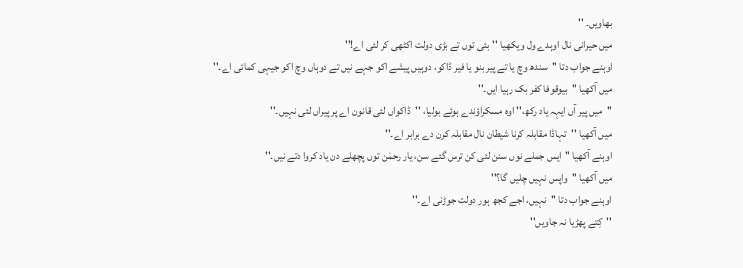بھاویں۔ ''
میں حیرانی نال اوہدے ول ویکھیا ''بئی توں تے بڑی دولت اکٹھی کر لئی اے!''
اوہنے جواب دتا ''سندھ وچ یا تے پیر بنو یا فیر ڈاکو، دوہیں پیشے اکو جہے نیں تے دوہاں وچ اکو جیہی کمائی اے۔''
میں آکھیا ''بیوقوفا کفر بک رہیا ایں۔''
''میں پیر آں ایہہ یاد رکھ،'' اوہ مسکراؤندے ہوئے بولیا، ''ڈاکواں لئی قانون اے پر پیراں لئی نہیں۔''
میں آکھیا ''تہاڈا مقابلہ کرنا شیطان نال مقابلہ کرن دے برابر اے۔''
اوہنے آکھیا ''ایس جملے نوں سنن لئی کن ترس گئے سن، یار رحمٰن توں پچھلے دن یاد کروا دتے نیں۔''
میں آکھیا ''واپس نہیں چلیں گا؟''
اوہنے جواب دتا ''نہیں، اجے کجھ ہور دولت جوڑنی اے۔''
''کِتے پھڑیا نہ جاویں''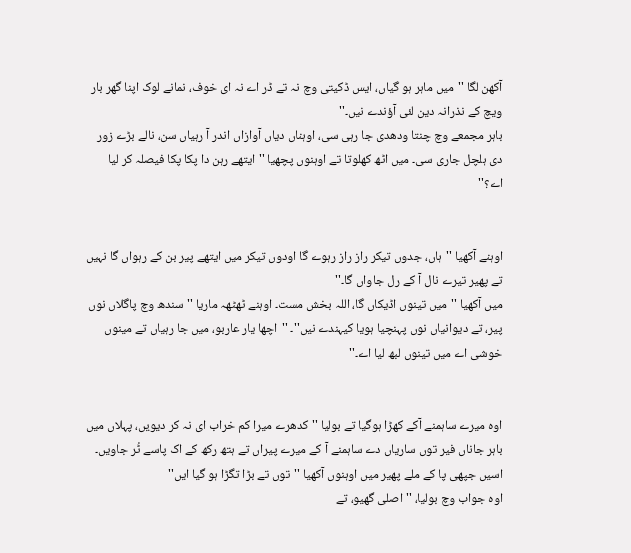آکھن لگا ''میں ماہر ہو گیاں، ایس ڈکیتی وچ نہ تے ڈر اے نہ ای خوف، نمانے لوک اپنا گھر بار ویچ کے نذرانہ دین لئی آؤندے نیں۔''
باہر مجمعے وچ چنتا ودھدی جا رہی سی، اوہناں دیاں آوازاں اندر آ رہیاں سن، نالے بڑے زور دی ہلچل جاری سی۔ میں اٹھ کھلوتا تے اوہنوں پچھیا ''ایتھے رہن دا پکا پکا فیصلہ کر لیا اے؟''


اوہنے آکھیا ''ہاں، جدوں تیکر راز راز رہوے گا اودوں تیکر میں ایتھے پیر بن کے رہواں گا نہیں تے پھیر تیرے نال آ کے رل جاواں گا۔''
میں آکھیا ''میں تینوں اڈیکاں گا، اللہ بخش مست۔ اوہنے ٹھٹھہ ماریا ''سندھ وچ پاگلاں نوں پیر، تے دیوانیاں نوں پہنچیا ہویا کیہندے نیں''۔ ''اچھا یار عاربو، میں جا رہیاں تے مینوں خوشی اے میں تینوں لبھ لیا اے۔''


اوہ میرے ساہمنے آکے کھڑا ہوگیا تے بولیا ''کدھرے میرا کم خراب ای نہ کر دیویں، پہلاں میں باہر جاناں فیر توں ساریاں دے ساہمنے آ کے میرے پیراں تے ہتھ رکھ کے اک پاسے ٹْر جاویں۔ اسیں جپھی پا کے ملے پھیر میں اوہنوں آکھیا ''توں تے بڑا تگڑا ہو گیا ایں''
اوہ جواب وچ بولیا، ''اصلی گھیو، تے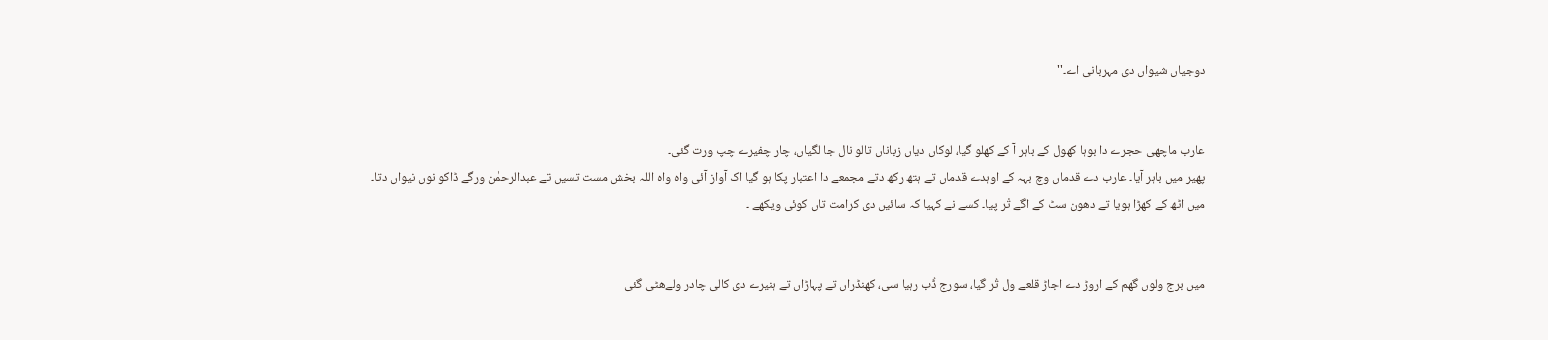دوجیاں شیواں دی مہربانی اے۔''


عارب ماچھی حجرے دا بوہا کھول کے باہر آ کے کھلو گیا، لوکاں دیاں زباناں تالو نال جا لگیاں، چار چفیرے چپ ورت گئی۔
پھیر میں باہر آیا۔ عارب دے قدماں وچ بہہ کے اوہدے قدماں تے ہتھ رکھ دتے مجمعے دا اعتبار پکا ہو گیا اک آواز آئی واہ واہ اللہ بخش مست تسیں تے عبدالرحمٰن ورگے ڈاکو نوں نیواں دتا۔
میں اٹھ کے کھڑا ہویا تے دھون سٹ کے اگے تْر پیا۔ کسے نے کہیا کہ سائیں دی کرامت تاں کوئی ویکھے ۔


میں برج ولوں گھم کے اروڑ دے اجاڑ قلعے ول تُر گیا، سورج ڈُب رہیا سی، کھنڈراں تے پہاڑاں تے ہنیرے دی کالی چادر ولےھٹی گئی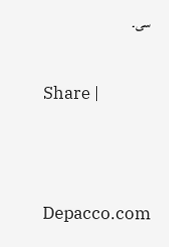سی۔


Share |




Depacco.com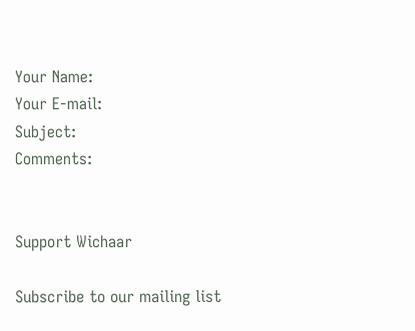Your Name:
Your E-mail:
Subject:
Comments:


Support Wichaar

Subscribe to our mailing list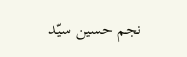نجم حسین سیّد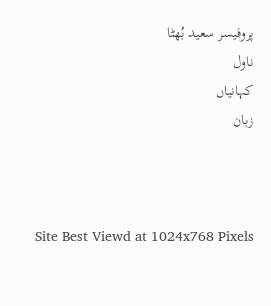پروفیسر سعید بُھٹا
ناول
کہانیاں
زبان



Site Best Viewd at 1024x768 Pixels